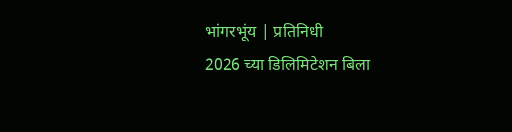भांगरभूंय | प्रतिनिधी
2026 च्या डिलिमिटेशन बिला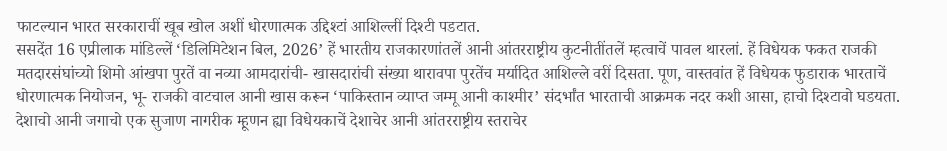फाटल्यान भारत सरकाराचीं खूब खोल अशीं धोरणात्मक उद्दिश्टां आशिल्लीं दिश्टी पडटात.
ससदेंत 16 एप्रीलाक मांडिल्लें ‘डिलिमिटेशन बिल, 2026’ हें भारतीय राजकारणांतलें आनी आंतरराष्ट्रीय कुटनीतींतलें म्हत्वाचें पावल थारलां. हें विधेयक फकत राजकी मतदारसंघांच्यो शिमो आंखपा पुरतें वा नव्या आमदारांची- खासदारांची संख्या थारावपा पुरतेंच मर्यादित आशिल्ले वरीं दिसता. पूण, वास्तवांत हें विधेयक फुडाराक भारताचें धोरणात्मक नियोजन, भू- राजकी वाटचाल आनी खास करून ‘पाकिस्तान व्याप्त जम्मू आनी काश्मीर’ संदर्भांत भारताची आक्रमक नदर कशी आसा, हाचो दिश्टावो घडयता.
देशाचो आनी जगाचो एक सुजाण नागरीक म्हूणन ह्या विधेयकाचें देशाचेर आनी आंतरराष्ट्रीय स्तराचेर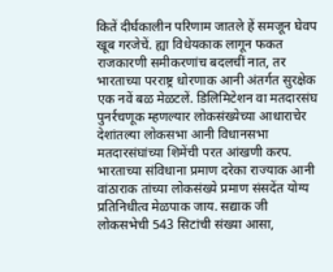कितें दीर्घकालीन परिणाम जातले हें समजून घेवप खूब गरजेचें. ह्या विधेयकाक लागून फकत राजकारणी समीकरणांच बदलचीं नात, तर भारताच्या परराष्ट्र धोरणाक आनी अंतर्गत सुरक्षेक एक नवें बळ मेळटलें. डिलिमिटेशन वा मतदारसंघ पुनर्रचणूक म्हणल्यार लोकसंख्येच्या आधाराचेर देशांतल्या लोकसभा आनी विधानसभा मतदारसंघांच्या शिमेंची परत आंखणी करप. भारताच्या संविधाना प्रमाण दरेका राज्याक आनी वांठाराक तांच्या लोकसंख्ये प्रमाण संसदेंत योग्य प्रतिनिधीत्व मेळपाक जाय. सद्याक जी लोकसभेची 543 सिटांची संख्या आसा,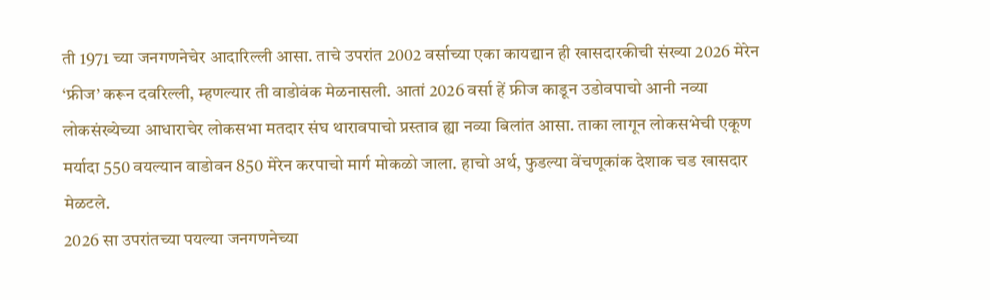ती 1971 च्या जनगणनेचेर आदारिल्ली आसा. ताचे उपरांत 2002 वर्साच्या एका कायद्यान ही खासदारकीची संख्या 2026 मेरेन ‘फ्रीज’ करून दवरिल्ली, म्हणल्यार ती वाडोवंक मेळनासली. आतां 2026 वर्सा हें फ्रीज काडून उडोवपाचो आनी नव्या लोकसंख्येच्या आधाराचेर लोकसभा मतदार संघ थारावपाचो प्रस्ताव ह्या नव्या बिलांत आसा. ताका लागून लोकसभेची एकूण मर्यादा 550 वयल्यान वाडोवन 850 मेरेन करपाचो मार्ग मोकळो जाला. हाचो अर्थ, फुडल्या वेंचणूकांक देशाक चड खासदार मेळटले.
2026 सा उपरांतच्या पयल्या जनगणनेच्या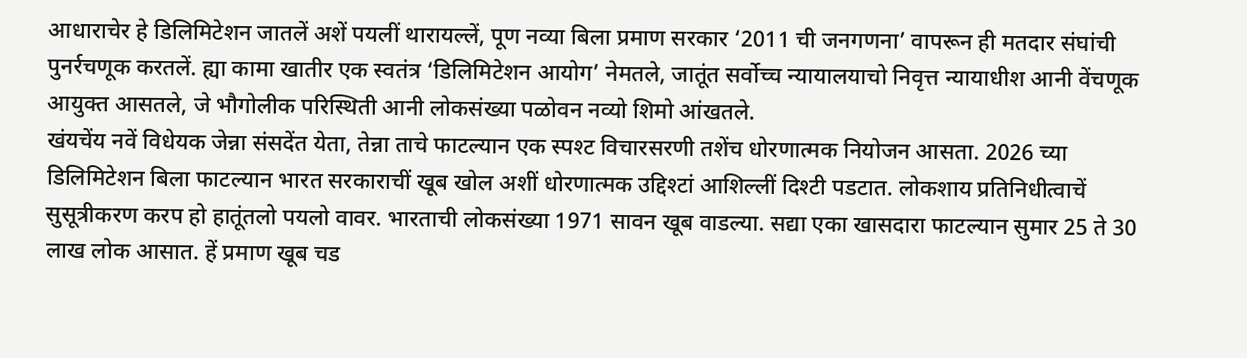आधाराचेर हे डिलिमिटेशन जातलें अशें पयलीं थारायल्लें, पूण नव्या बिला प्रमाण सरकार ‘2011 ची जनगणना’ वापरून ही मतदार संघांची पुनर्रचणूक करतलें. ह्या कामा खातीर एक स्वतंत्र ‘डिलिमिटेशन आयोग’ नेमतले, जातूंत सर्वोच्च न्यायालयाचो निवृत्त न्यायाधीश आनी वेंचणूक आयुक्त आसतले, जे भौगोलीक परिस्थिती आनी लोकसंख्या पळोवन नव्यो शिमो आंखतले.
खंयचेंय नवें विधेयक जेन्ना संसदेंत येता, तेन्ना ताचे फाटल्यान एक स्पश्ट विचारसरणी तशेंच धोरणात्मक नियोजन आसता. 2026 च्या डिलिमिटेशन बिला फाटल्यान भारत सरकाराचीं खूब खोल अशीं धोरणात्मक उद्दिश्टां आशिल्लीं दिश्टी पडटात. लोकशाय प्रतिनिधीत्वाचें सुसूत्रीकरण करप हो हातूंतलो पयलो वावर. भारताची लोकसंख्या 1971 सावन खूब वाडल्या. सद्या एका खासदारा फाटल्यान सुमार 25 ते 30 लाख लोक आसात. हें प्रमाण खूब चड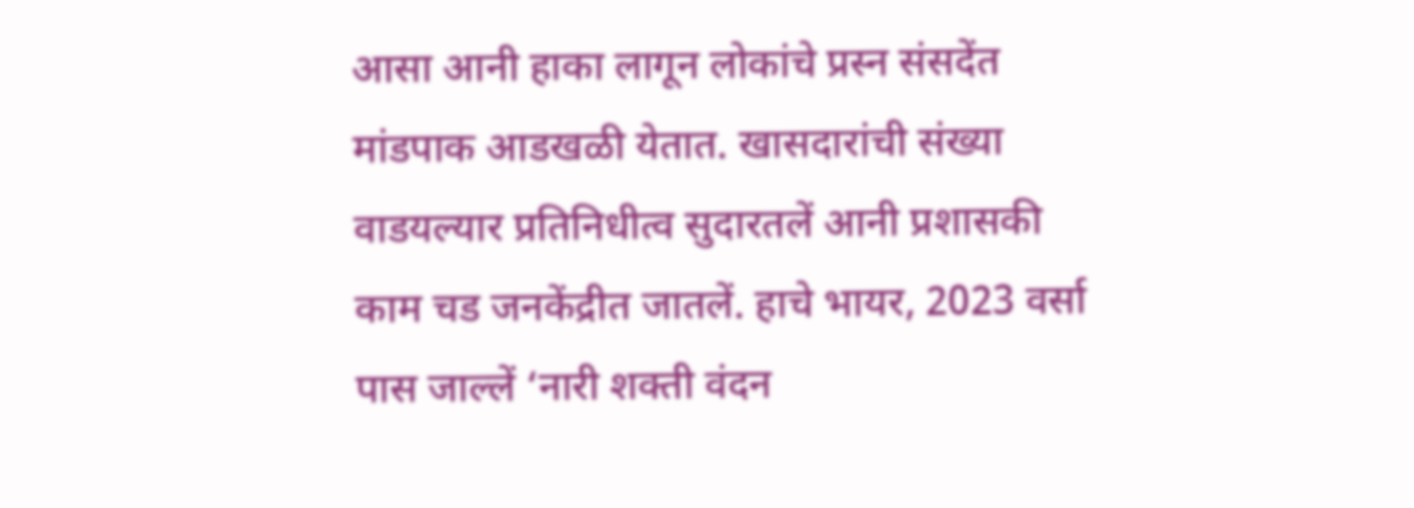आसा आनी हाका लागून लोकांचे प्रस्न संसदेंत मांडपाक आडखळी येतात. खासदारांची संख्या वाडयल्यार प्रतिनिधीत्व सुदारतलें आनी प्रशासकी काम चड जनकेंद्रीत जातलें. हाचे भायर, 2023 वर्सा पास जाल्लें ‘नारी शक्ती वंदन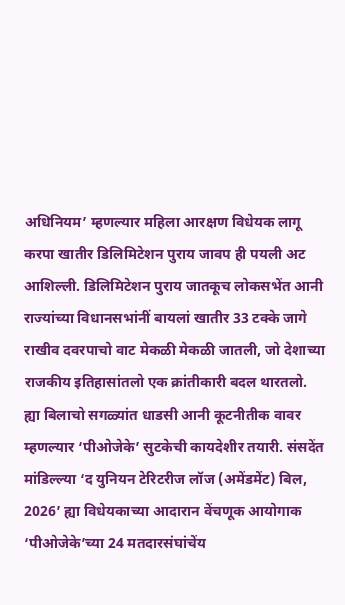अधिनियम’ म्हणल्यार महिला आरक्षण विधेयक लागू करपा खातीर डिलिमिटेशन पुराय जावप ही पयली अट आशिल्ली. डिलिमिटेशन पुराय जातकूच लोकसभेंत आनी राज्यांच्या विधानसभांनीं बायलां खातीर 33 टक्के जागे राखीव दवरपाचो वाट मेकळी मेकळी जातली, जो देशाच्या राजकीय इतिहासांतलो एक क्रांतीकारी बदल थारतलो.
ह्या बिलाचो सगळ्यांत धाडसी आनी कूटनीतीक वावर म्हणल्यार ‘पीओजेके’ सुटकेची कायदेशीर तयारी. संसदेंत मांडिल्ल्या ‘द युनियन टेरिटरीज लॉज (अमेंडमेंट) बिल, 2026’ ह्या विधेयकाच्या आदारान वेंचणूक आयोगाक ‘पीओजेके’च्या 24 मतदारसंघांचेंय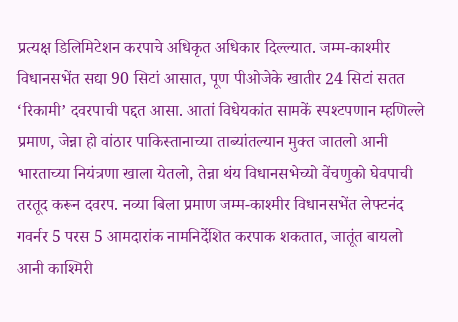प्रत्यक्ष डिलिमिटेशन करपाचे अधिकृत अधिकार दिल्ल्यात. जम्म-काश्मीर विधानसभेंत सद्या 90 सिटां आसात, पूण पीओजेके खातीर 24 सिटां सतत ‘रिकामी’ दवरपाची पद्दत आसा. आतां विधेयकांत सामकें स्पश्टपणान म्हणिल्ले प्रमाण, जेन्ना हो वांठार पाकिस्तानाच्या ताब्यांतल्यान मुक्त जातलो आनी भारताच्या नियंत्रणा खाला येतलो, तेन्ना थंय विधानसभेच्यो वेंचणुको घेवपाची तरतूद करून दवरप. नव्या बिला प्रमाण जम्म-काश्मीर विधानसभेंत लेफ्टनंद गवर्नर 5 परस 5 आमदारांक नामनिर्देशित करपाक शकतात, जातूंत बायलो आनी काश्मिरी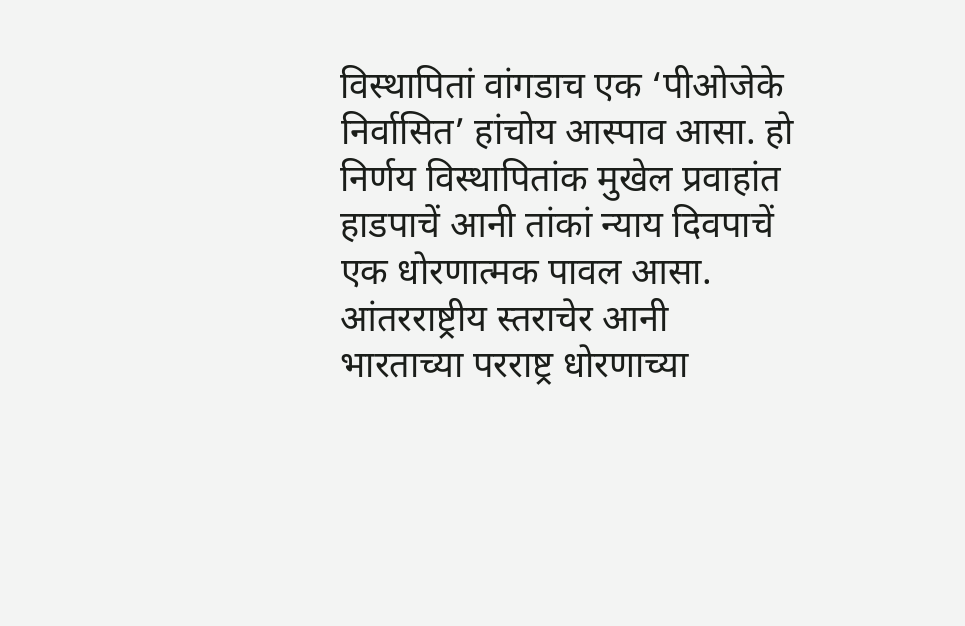विस्थापितां वांगडाच एक ‘पीओजेके निर्वासित’ हांचोय आस्पाव आसा. हो निर्णय विस्थापितांक मुखेल प्रवाहांत हाडपाचें आनी तांकां न्याय दिवपाचें एक धोरणात्मक पावल आसा.
आंतरराष्ट्रीय स्तराचेर आनी भारताच्या परराष्ट्र धोरणाच्या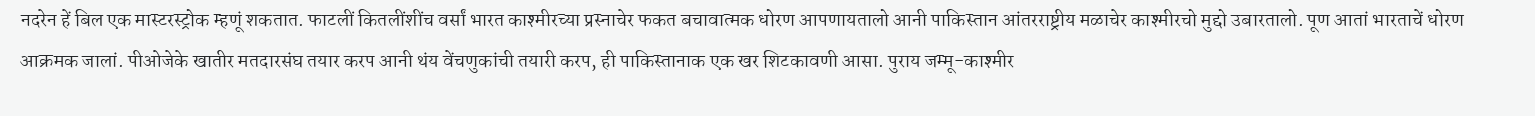नदरेन हें बिल एक मास्टरस्ट्रोक म्हणूं शकतात. फाटलीं कितलींशींच वर्सां भारत काश्मीरच्या प्रस्नाचेर फकत बचावात्मक धोरण आपणायतालो आनी पाकिस्तान आंतरराष्ट्रीय मळाचेर काश्मीरचो मुद्दो उबारतालो. पूण आतां भारताचें धोरण आक्रमक जालां. पीओजेके खातीर मतदारसंघ तयार करप आनी थंय वेंचणुकांची तयारी करप, ही पाकिस्तानाक एक खर शिटकावणी आसा. पुराय जम्मू-काश्मीर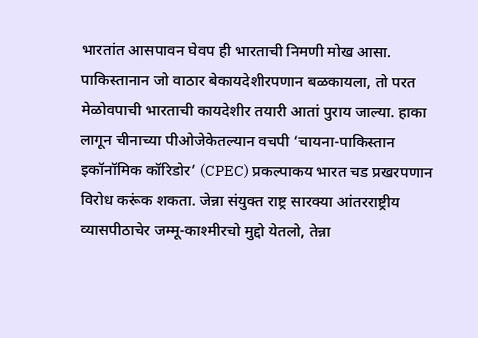भारतांत आसपावन घेवप ही भारताची निमणी मोख आसा. पाकिस्तानान जो वाठार बेकायदेशीरपणान बळकायला, तो परत मेळोवपाची भारताची कायदेशीर तयारी आतां पुराय जाल्या. हाका लागून चीनाच्या पीओजेकेतल्यान वचपी ‘चायना-पाकिस्तान इकॉनॉमिक कॉरिडोर’ (CPEC) प्रकल्पाकय भारत चड प्रखरपणान विरोध करूंक शकता. जेन्ना संयुक्त राष्ट्र सारक्या आंतरराष्ट्रीय व्यासपीठाचेर जम्मू-काश्मीरचो मुद्दो येतलो, तेन्ना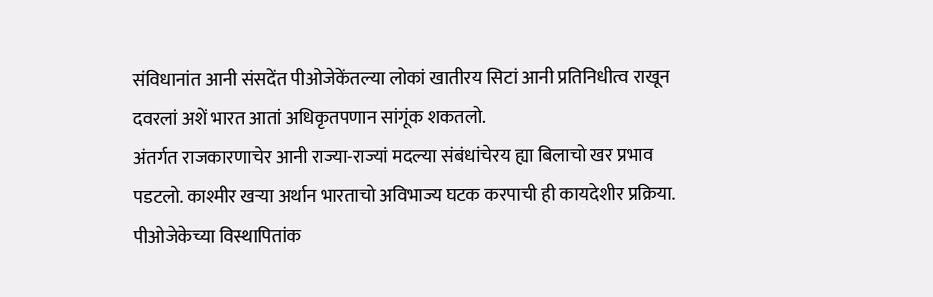संविधानांत आनी संसदेंत पीओजेकेंतल्या लोकां खातीरय सिटां आनी प्रतिनिधीत्व राखून दवरलां अशें भारत आतां अधिकृतपणान सांगूंक शकतलो.
अंतर्गत राजकारणाचेर आनी राज्या-राज्यां मदल्या संबंधांचेरय ह्या बिलाचो खर प्रभाव पडटलो. काश्मीर खऱ्या अर्थान भारताचो अविभाज्य घटक करपाची ही कायदेशीर प्रक्रिया. पीओजेकेच्या विस्थापितांक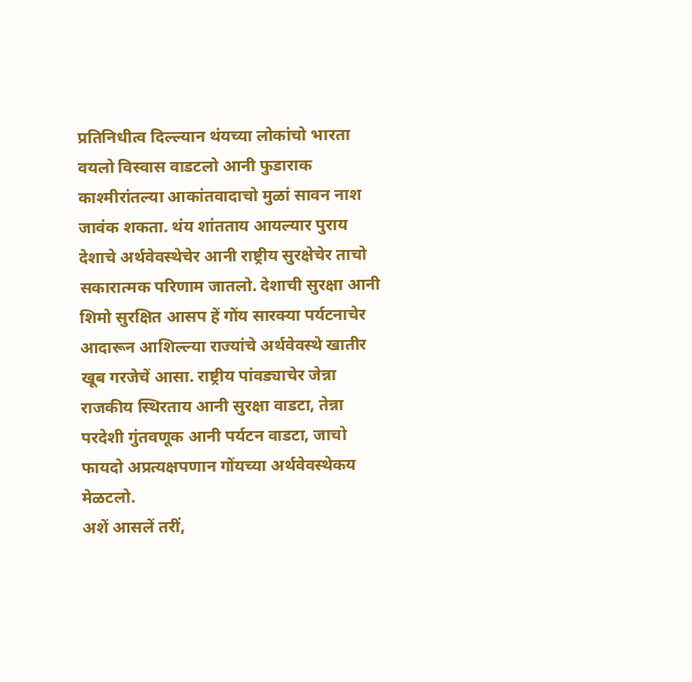प्रतिनिधीत्व दिल्ल्यान थंयच्या लोकांचो भारता वयलो विस्वास वाडटलो आनी फुडाराक काश्मीरांतल्या आकांतवादाचो मुळां सावन नाश जावंक शकता. थंय शांतताय आयल्यार पुराय देशाचे अर्थवेवस्थेचेर आनी राष्ट्रीय सुरक्षेचेर ताचो सकारात्मक परिणाम जातलो. देशाची सुरक्षा आनी शिमो सुरक्षित आसप हें गोंय सारक्या पर्यटनाचेर आदारून आशिल्ल्या राज्यांचे अर्थवेवस्थे खातीर खूब गरजेचें आसा. राष्ट्रीय पांवड्याचेर जेन्ना राजकीय स्थिरताय आनी सुरक्षा वाडटा, तेन्ना परदेशी गुंतवणूक आनी पर्यटन वाडटा, जाचो फायदो अप्रत्यक्षपणान गोंयच्या अर्थवेवस्थेकय मेळटलो.
अशें आसलें तरीं,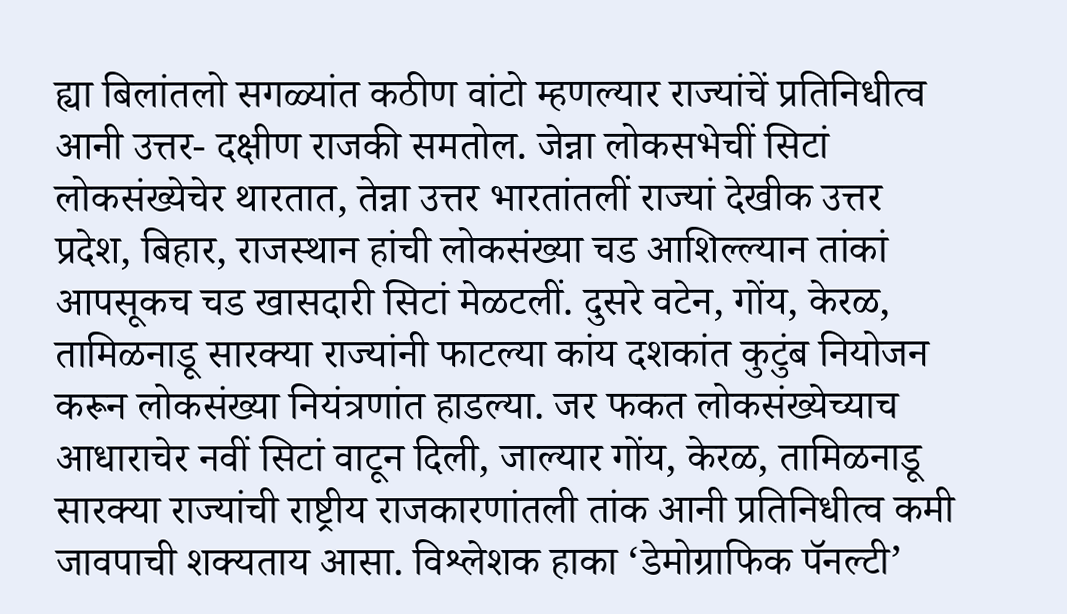ह्या बिलांतलो सगळ्यांत कठीण वांटो म्हणल्यार राज्यांचें प्रतिनिधीत्व आनी उत्तर- दक्षीण राजकी समतोल. जेन्ना लोकसभेचीं सिटां लोकसंख्येचेर थारतात, तेन्ना उत्तर भारतांतलीं राज्यां देखीक उत्तर प्रदेश, बिहार, राजस्थान हांची लोकसंख्या चड आशिल्ल्यान तांकां आपसूकच चड खासदारी सिटां मेळटलीं. दुसरे वटेन, गोंय, केरळ, तामिळनाडू सारक्या राज्यांनी फाटल्या कांय दशकांत कुटुंब नियोजन करून लोकसंख्या नियंत्रणांत हाडल्या. जर फकत लोकसंख्येच्याच आधाराचेर नवीं सिटां वाटून दिली, जाल्यार गोंय, केरळ, तामिळनाडू सारक्या राज्यांची राष्ट्रीय राजकारणांतली तांक आनी प्रतिनिधीत्व कमी जावपाची शक्यताय आसा. विश्लेशक हाका ‘डेमोग्राफिक पॅनल्टी’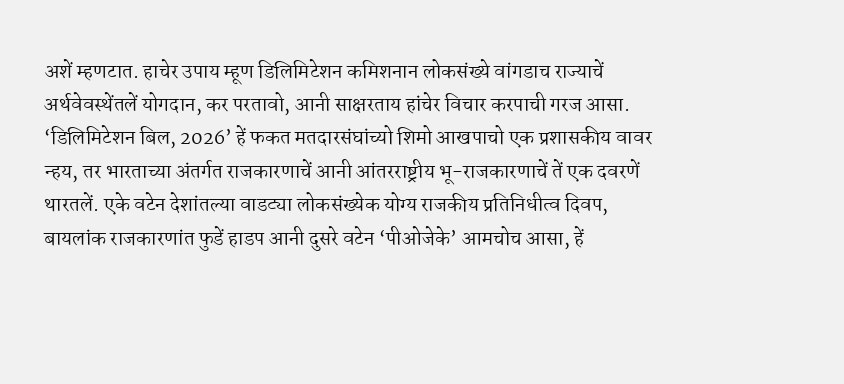अशें म्हणटात. हाचेर उपाय म्हूण डिलिमिटेशन कमिशनान लोकसंख्ये वांगडाच राज्याचें अर्थवेवस्थेंतलें योगदान, कर परतावो, आनी साक्षरताय हांचेर विचार करपाची गरज आसा.
‘डिलिमिटेशन बिल, 2026’ हें फकत मतदारसंघांच्यो शिमो आखपाचो एक प्रशासकीय वावर न्हय, तर भारताच्या अंतर्गत राजकारणाचें आनी आंतरराष्ट्रीय भू-राजकारणाचें तें एक दवरणें थारतलें. एके वटेन देशांतल्या वाडट्या लोकसंख्येक योग्य राजकीय प्रतिनिधीत्व दिवप, बायलांक राजकारणांत फुडें हाडप आनी दुसरे वटेन ‘पीओजेके’ आमचोच आसा, हें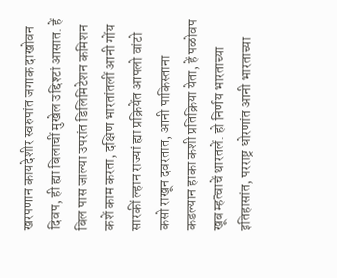खरपणान कायदेशीर स्वरुपांत जगाक दाखोवन दिवप, ही ह्या बिलाचीं मुखेल उद्दिश्टां आसात. हें बिल पास जाल्या उपरांत डिलिमिटेशन कमिशन कशें काम करता, दक्षिण भारतांतलीं आनी गोंय सारकीं ल्हान राज्यां ह्या प्रक्रियेंत आपलो वांटो कसो राखून दवरतात, आनी पाकिस्ताना कडल्यान हाका कशी प्रतिक्रिया येता, हें पळोवप खूब म्हत्वाचें थारतलें. हो निर्णय भारताच्या इतिहासांत, परराष्ट्र धोरणांत आनी भारताच्या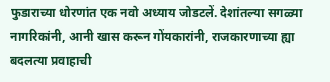फुडाराच्या धोरणांत एक नवो अध्याय जोडटलें. देशांतल्या सगळ्या नागरिकांनी, आनी खास करून गोंयकारांनी, राजकारणाच्या ह्या बदलत्या प्रवाहाची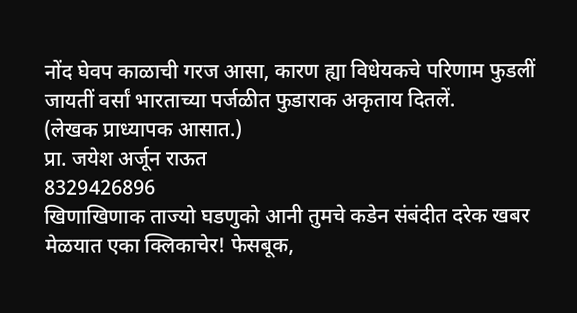नोंद घेवप काळाची गरज आसा, कारण ह्या विधेयकचे परिणाम फुडलीं जायतीं वर्सां भारताच्या पर्जळीत फुडाराक अकृताय दितलें.
(लेखक प्राध्यापक आसात.)
प्रा. जयेश अर्जून राऊत
8329426896
खिणाखिणाक ताज्यो घडणुको आनी तुमचे कडेन संबंदीत दरेक खबर मेळयात एका क्लिकाचेर! फेसबूक,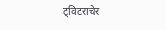ट्विटराचेर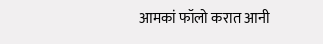आमकां फॉलो करात आनी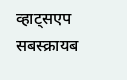व्हाट्सएप सबस्क्रायब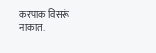करपाक विसरूं नाकात.